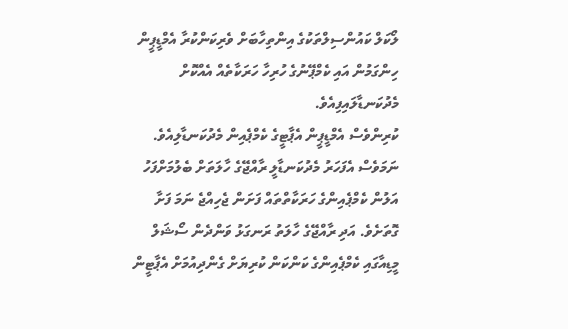ލޯކަލް ކައުންސިލްތަކުގެ އިންތިހާބަށް ވެރިކަންކުރާ އެމްޑީޕީން ހިންގަމުން އައި ކެމްޕޭނުގެ ހުރިހާ ހަރަކާތެއް އެއްކޮށް މެދުކަނޑާލައިފިއެވެ.
ކުރިންވެސް އެމްޑީޕީން އެޕާޓީގެ ކެމްޕެއިން މެދުކަނޑާލިއެވެ. ނަމަވެސް އެފަހަރު މެދުކަނޑާލީ ރާއްޖޭގެ ހާލަތަށް ބެލުމަށްފަހު އަލުން ކެމްޕެއިންގެ ހަރަކާތްތައް ފަށަން ޖެހިއްޖެ ނަމަ ފަށާ ގޮތަށެވެ. އަދި ރާއްޖޭގެ ހާލަތު ރަނގަޅު ވަންދެން ސޯޝަލް މީޑިއާގައި ކެމްޕެއިންގެ ކަންކަން ކުރިޔަށް ގެންދިއުމަށް އެޕާޓީން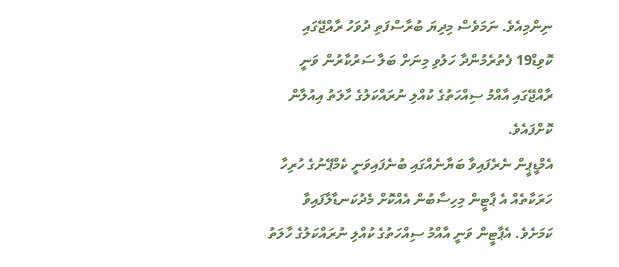ނިންމިއެވެ. ނަމަވެސް މިދިޔަ ބުރާސްފަތި ދުވަހު ރާއްޖޭގައި ކޮވިޑް19 ފެތުރެމުންދާ ހަލުވި މިނަށް ބަލާ ސަރުކާރުން ވަނީ ރާއްޖޭގައި އާއްމު ސިއްހަތުގެ ކުއްލި ނުރައްކަލުގެ ހާލަތު އިއުލާން ކޮށްފައެވެ.
އެމްޑީޕީން ނެރެފައިވާ ބަޔާނެއްގައި ބުނެފައިވަނީ ކެމްޕޭނުގެ ހުރިހާ ހަރަކާތެއް އެ ޕާޓީން މިހިސާބުން އެއްކޮށް މެދުކަނޑާލާފައިވާ ކަމަށެވެ. އެޕާޓީން ވަނީ އާއްމު ސިއްހަތުގެ ކުއްލި ނުރައްކަލުގެ ހާލަތު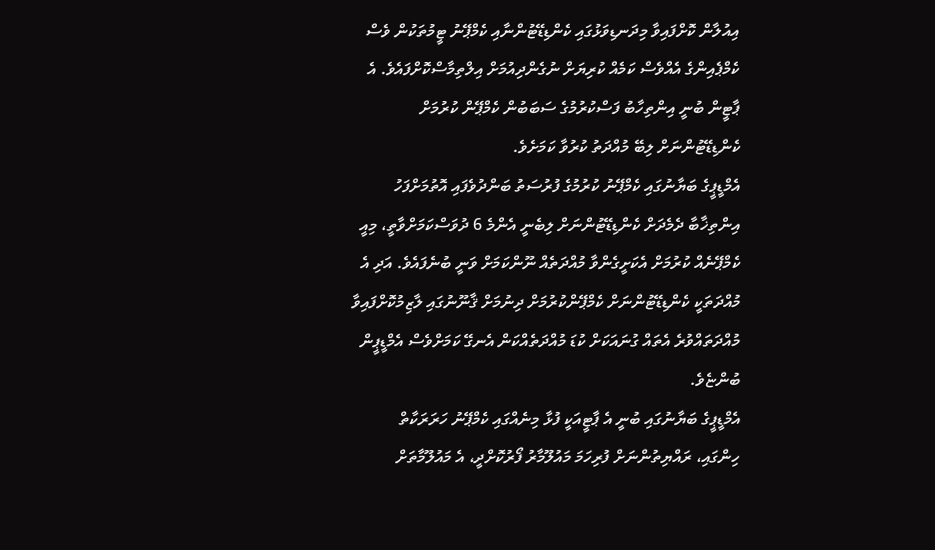އިއުލާން ކޮށްފައިވާ މިދަނޑިވަޅުގައި ކެންޑިޑޭޓުންނާއި ކެމްޕޭނު ޓީމުތަކުން ވެސް ކެމްޕެއިންގެ އެއްވެސް ކަމެއް ކުރިޔަށް ނުގެންދިއުމަށް އިލްތިމާސްކޮށްފައެވެ. އެ ޕާޓީން ބުނީ އިންތިހާބު ފަސްކުރުމުގެ ސަބަބުން ކެމްޕޭން ކުރުމަށް ކެންޑިޑޭޓުންނަށް ލިބޭ މުއްދަތު ކުރުވާ ކަމަށެވެ.
އެމްޑީޕީގެ ބަޔާނުގައި ކެމްޕޭނު ކުރުމުގެ ފުރުސަތު ބަންދުވެފައި އޮތުމަށްފަހު އިންތިޚާބާ ދެމެދަށް ކެންޑިޑޭޓުންނަށް ލިބެނީ އެންމެ 6 ދުވަސްކަމަށްވާތީ، މިއީ ކެމްޕޭނެއް ކުރުމަށް އެކަށީގެންވާ މުއްދަތެއް ނޫންކަމަށް ވަނީ ބުނެފައެވެ. އަދި އެ މުއްދަތަކީ ކެންޑިޑޭޓުންނަށް ކެމްޕޭންކުރުމަށް ދިނުމަށް ޤާނޫނުގައި ލާޒިމުކޮށްފައިވާ މުއްދަތައްވުރެ އެތައް ގުނައަކަށް ކުޑަ މުއްދަތެއްކަން އެނގޭ ކަމަށްވެސް އެމްޑީޕީން ބުންޏެވެ.
އެމްޑީޕީގެ ބަޔާނުގައި ބުނީ އެ ޕާޓީއަކީ ފުޅާ މިނެއްގައި ކެމްޕޭނު ހަރަރަކާތް ހިންގައި، ރައްޔިތުންނަށް ފުރިހަމަ މައުލޫމާރު ފޯރުކޮށްދީ، އެ މައުލޫމާތަށް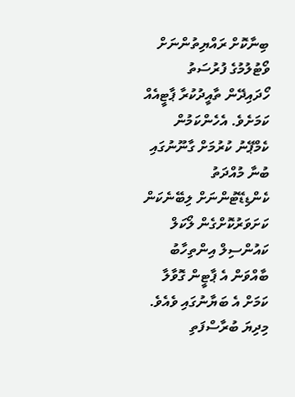ބިނާކޮށް ރައްޔިތުންނަށް ވޯޓުލުމުގެ ފުރުސަތު ހޯދައިދޭން ތާއީދުކުރާ ޕާޓީއެއް ކަމަށެވެ. އެހެންކަމުން ކެމްޕޭނު ކުރުމަށް ގާނޫނުގައި ބުނާ މުއްދަތު ކެންޑިޑޭޓުންނަށް ލިބޭނެކަން ކަށަވަރުކޮށްގެން ލޯކަލް ކައުންސިލް އިންތިހާބު ބާއްވަން އެ ޕާޓީން ގޮވާލާ ކަމަށް އެ ބަޔާނުގައި ވެއެވެ.
މިދިޔަ ބުރާސްފަތި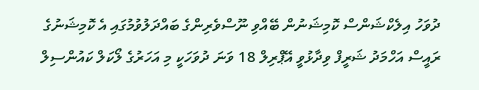ދުވަހު އިލެކްޝަންސް ކޮމިޝަނުން ބޭއްވި ނޫސްވެރިންގެ ބައްދަލުވުމުގައި އެ ކޮމިޝަނުގެ ރައީސް އަހްމަދު ޝަރީފް ވިދާޅުވީ އޭޕްރިލް 18 ވަނަ ދުވަހަކީ މި އަހަރުގެ ލޯކަލް ކައުންސިލް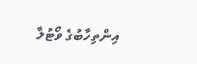އިންތިހާބުގެ ވޯޓުލާ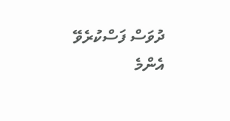ދުވަސް ފަސްކުރެވޭ އެންމެ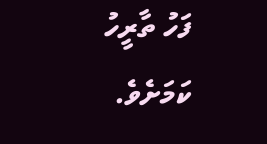ފަހު ތާރީހު ކަމަށެވެ.